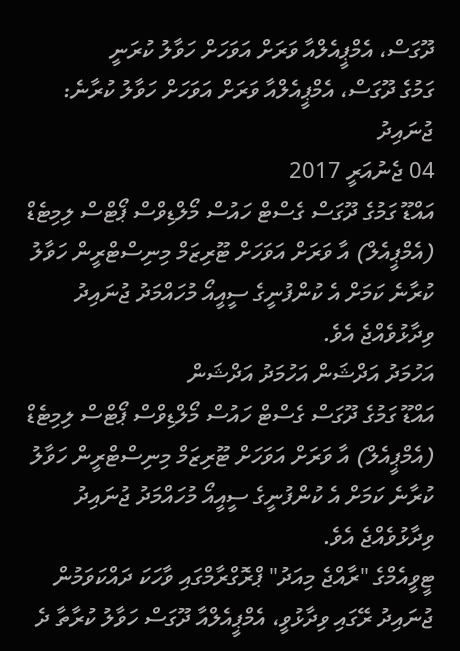ދޫގަސް، އެމްޕީއެލްއާ ވަރަށް އަވަހަށް ހަވާލު ކުރަނީ
ގަމުގެ ދޫގަސް، އެމްޕީއެލްއާ ވަރަށް އަވަހަށް ހަވާލު ކުރާނެ: ޖުނައިދު
04 ޖެނުއަރީ 2017
އައްޑޫ ގަމުގެ ދޫގަސް ގެސްޓް ހައުސް މޯލްޑިވްސް ޕޯޓްސް ލިމިޓެޑް (އެމްޕީއެލް) އާ ވަރަށް އަވަހަށް ޓޫރިޒަމް މިނިސްޓްރީން ހަވާލު ކުރާނެ ކަމަށް އެ ކުންފުނީގެ ސީއީއޯ މުހައްމަދު ޖުނައިދު ވިދާޅުވެއްޖެ އެވެ.
އަހުމަދު އަދްޝަން އަހުމަދު އަދްޝަން
އައްޑޫ ގަމުގެ ދޫގަސް ގެސްޓް ހައުސް މޯލްޑިވްސް ޕޯޓްސް ލިމިޓެޑް (އެމްޕީއެލް) އާ ވަރަށް އަވަހަށް ޓޫރިޒަމް މިނިސްޓްރީން ހަވާލު ކުރާނެ ކަމަށް އެ ކުންފުނީގެ ސީއީއޯ މުހައްމަދު ޖުނައިދު ވިދާޅުވެއްޖެ އެވެ.
ޓީވީއެމްގެ "ރާއްޖެ މިއަދު" ޕްރޮގްރާމްގައި ވާހަކަ ދައްކަވަމުން ޖުނައިދު ރޭގައި ވިދާޅުވީ، އެމްޕީއެލްއާ ދޫގަސް ހަވާލު ކުރާތާ ދެ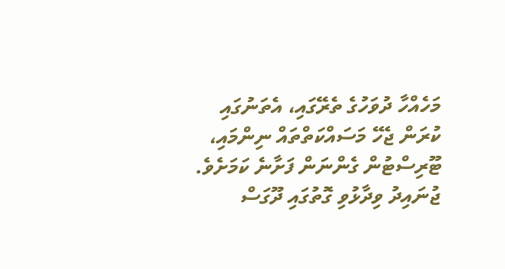މަހެއްހާ ދުވަހުގެ ތެރޭގައި، އެތަނުގައި ކުރަން ޖެހޭ މަސައްކަތްތައް ނިންމައި، ޓޫރިސްޓުން ގެންނަން ފަށާނެ ކަމަށެވެ.
ޖުނައިދު ވިދާޅުވި ގޮތުގައި ދޫގަސް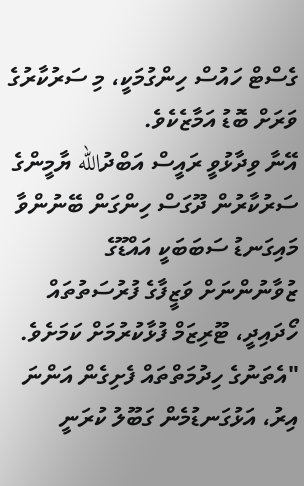ގެސްޓް ހައުސް ހިންގުމަކީ، މި ސަރުކާރުގެ ވަރަށް ބޮޑު އަމާޒެކެވެ.
އޭނާ ވިދާޅުވީ ރައީސް އަބްދުالله ޔާމީންގެ ސަރުކާރުން ދޫގަސް ހިންގަން ބޭނުންވާ މައިގަނޑު ސަބަބަކީ އައްޑޫގެ ޒުވާނުންނަށް ވަޒީފާގެ ފުރުސަތުތައް ހޯދައިދީ، ޓޫރިޒަމް ފުޅާކުރުމަށް ކަމަށެވެ.
"އެތަނުގެ ހިދުމަތްތައް ފެށިގެން އަންނަ އިރު، އަޅުގަނޑުމެން ގަބޫލު ކުރަނީ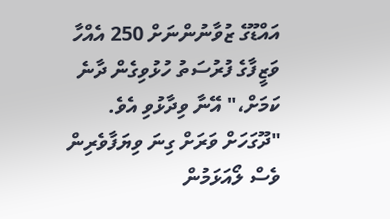އައްޑޫގެ ޒުވާނުންނަށް 250 އެއްހާ ވަޒީފާގެ ފުރުސަތު ހުޅުވިގެން ދާނެ ކަމަށް،" އޭނާ ވިދާޅުވި އެވެ.
"ދޫގަހަށް ވަރަށް ގިނަ ވިޔަފާވެރިން ވެސް ލޯއަޅަމުން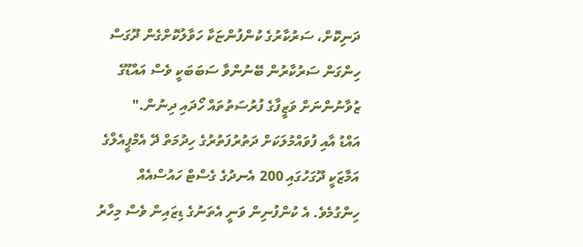ދަނިކޮށް، ސަރުކާރުގެ ކުންފުންޏަކާ ހަވާލުކޮށްގެން ދޫގަސް ހިންގަން ސަރުކާރުން ބޭނުންވާ ސަބަބަކީ ވެސް އައްޑޫގެ ޒުވާނުންނަށް ވަޒީފާގެ ފުރުސަތުތައް ހޯދައި ދިނުން."
އައްޑު އާއި ފުވައްމުލަކަށް ދަތުރުފަތުރުގެ ހިދުމަތް ދޭ އެމްޕީއެލްގެ އަމާޒަކީ ދޫގަހުގައި 200 އެނދުގެ ގެސްޓް ހައުސްއެއް ހިންގުމެވެ. އެ ކުންފުނިން ވަނީ އެތަނުގެ ޑިޒައިން ވެސް މިހާރު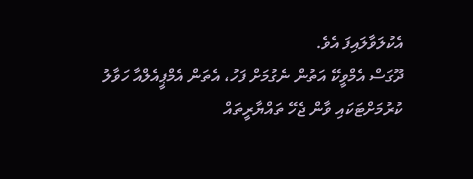އެކުލަވާލައިފަ އެވެ.
ދޫގަސް އެމްވީކޭ އަތުން ނެގުމަށް ފަހު، އެތަން އެމްޕީއެލްއާ ހަވާލު ކުރުމަށްޓަކައި ވާން ޖެހޭ ތައްޔާރީތައް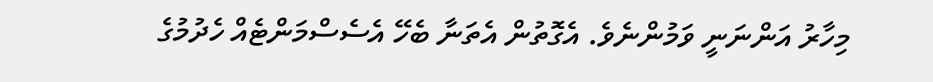މިހާރު އަންނަނީ ވަމުންނެވެ. އެގޮތުން އެތަނާ ބެހޭ އެސެސްމަންޓެއް ހެދުމުގެ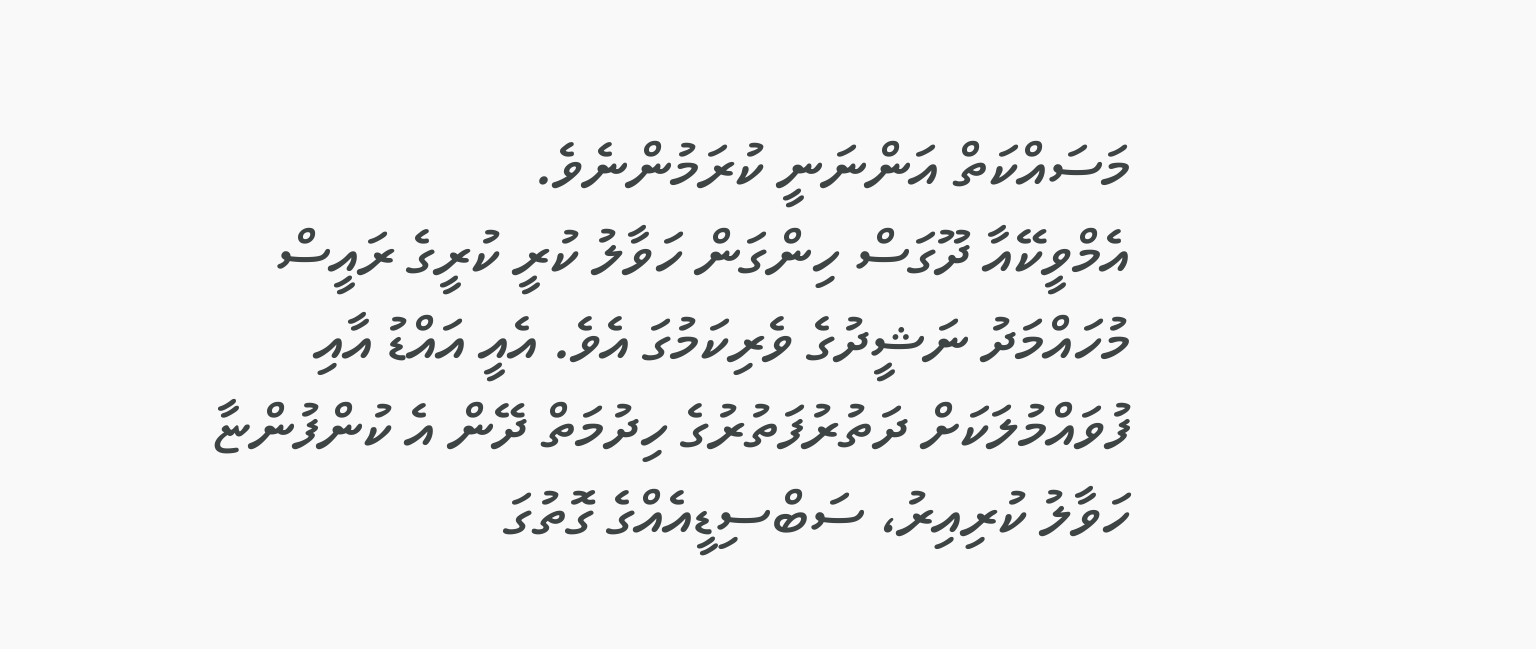މަސައްކަތް އަންނަނީ ކުރަމުންނެވެ.
އެމްވީކޭއާ ދޫގަސް ހިންގަން ހަވާލު ކުރީ ކުރީގެ ރައީސް މުހައްމަދު ނަޝީދުގެ ވެރިކަމުގަ އެވެ. އެއީ އައްޑު އާއި ފުވައްމުލަކަށް ދަތުރުފަތުރުގެ ހިދުމަތް ދޭން އެ ކުންފުންޏާ ހަވާލު ކުރިއިރު، ސަބްސިޑީއެއްގެ ގޮތުގަ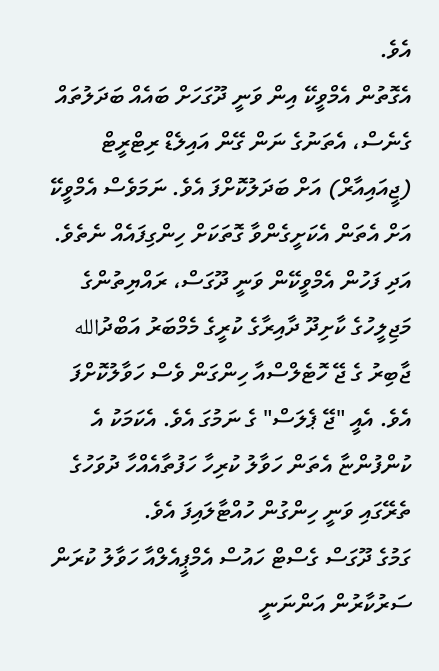އެވެ.
އެގޮތުން އެމްވީކޭ އިން ވަނީ ދޫގަހަށް ބައެއް ބަދަލުތައް ގެނެސް، އެތަނުގެ ނަން ގޭން އައިލެޑް ރިޓްރީޓް (ޖީއައިއާރް) އަށް ބަދަލުކޮށްފަ އެވެ. ނަމަވެސް އެމްވީކޭ އަށް އެތަން އެކަށީގެންވާ ގޮތަކަށް ހިންގިފައެއް ނެތެވެ.
އަދި ފަހުން އެމްވީކޭން ވަނީ ދޫގަސް، ރައްޔިތުންގެ މަޖިލީހުގެ ކާށިދޫ ދާއިރާގެ ކުރީގެ މެމްބަރު އަބްދުالله ޖާބިރު ގެ ޖޭ ހޮޓެލްސްއާ ހިންގަން ވެސް ހަވާލުކޮށްފަ އެވެ. އެއީ "ޖޭ ޕެލަސް" ގެ ނަމުގަ އެވެ. އެކަމަކު އެ ކުންފުންޏާ އެތަން ހަވާލު ކުރިހާ ހަފުތާއެއްހާ ދުވަހުގެ ތެރޭގައި ވަނީ ހިންގުން ހުއްޓާލައިފަ އެވެ.
ގަމުގެ ދޫގަސް ގެސްޓް ހައުސް އެމްޕީއެލްއާ ހަވާލު ކުރަން ސަރުކާރުން އަންނަނީ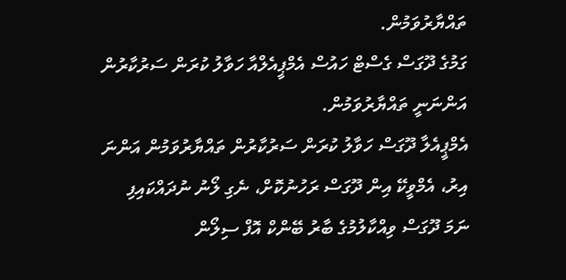ތައްޔާރުވަމުން.
ގަމުގެ ދޫގަސް ގެސްޓް ހައުސް އެމްޕީއެލްއާ ހަވާލު ކުރަން ސަރުކާރުން އަންނަނީ ތައްޔާރުވަމުން.
އެމްޕީއެލާ ދޫގަސް ހަވާލު ކުރަން ސަރުކާރުން ތައްޔާރުވަމުން އަންނަ އިރު، އެމްވީކޭ އިން ދޫގަސް ރަހުނުކޮށް، ނެގި ލޯނު ނުދައްކައިފި ނަމަ ދޫގަސް ވިއްކާލުމުގެ ބާރު ބޭންކް އޮފް ސިލޯން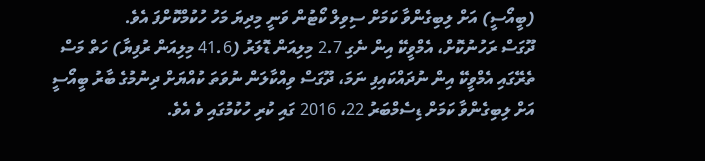(ބީއޯސީ) އަށް ލިބިގެންވާ ކަމަށް ސިވިލް ކޯޓުން ވަނީ މިދިޔަ މަހު ހުކުމްކޮށްފަ އެވެ.
ދޫގަސް ރަހުނުކޮށް، އެމްވީކޭ އިން ނެގި 2.7 މިލިއަން ޑޮލަރު (41.6 މިލިއަން ރުފިޔާ) ހަތް މަސް ތެރޭގައި އެމްވީކޭ އިން ނުދައްކައިފި ނަމަ، ދޫގަސް ވިއްކާލަން ނުވަތަ ކުއްޔަށް ދިނުމުގެ ބާރު ބީއޯސީ އަށް ލިބިގެންވާ ކަމަށް ޑިސެމްބަރު 22، 2016 ގައި ކުރި ހުކުމުގައި ވެ އެވެ.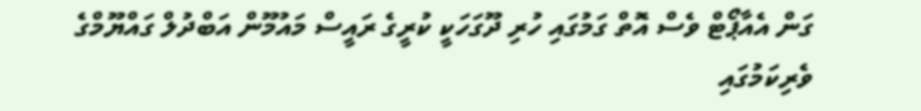ގަން އެއާޕޯޓް ވެސް އޮތް ގަމުގައި ހުރި ދޫގަހަކީ ކުރީގެ ރައީސް މައުމޫން އަބްދުލް ގައްޔޫމްގެ ވެރިކަމުގައި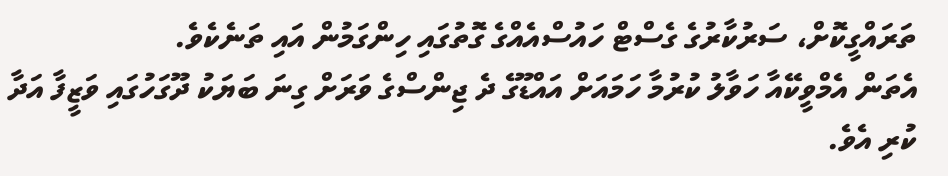ތަރައްގީކޮށް، ސަރުކާރުގެ ގެސްޓް ހައުސްއެއްގެ ގޮތުގައި ހިންގަމުން އައި ތަނެކެވެ.
އެތަން އެމްވީކޭއާ ހަވާލު ކުރުމާ ހަމައަށް އައްޑޫގެ ދެ ޖިންސްގެ ވަރަށް ގިނަ ބަޔަކު ދޫގަހުގައި ވަޒީފާ އަދާ ކުރި އެވެ.